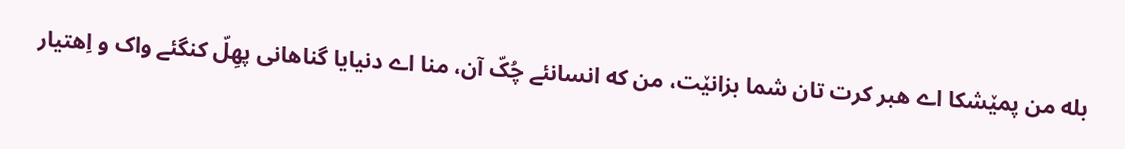بله من پمێشکا اے هبر کرت تان شما بزانێت، من که انسانئے چُکّ آن، منا اے دنیایا گناهانی پهِلّ کنگئے واک و اِهتیار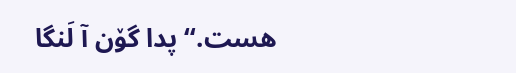هست.“ پدا گۆن آ لَنگا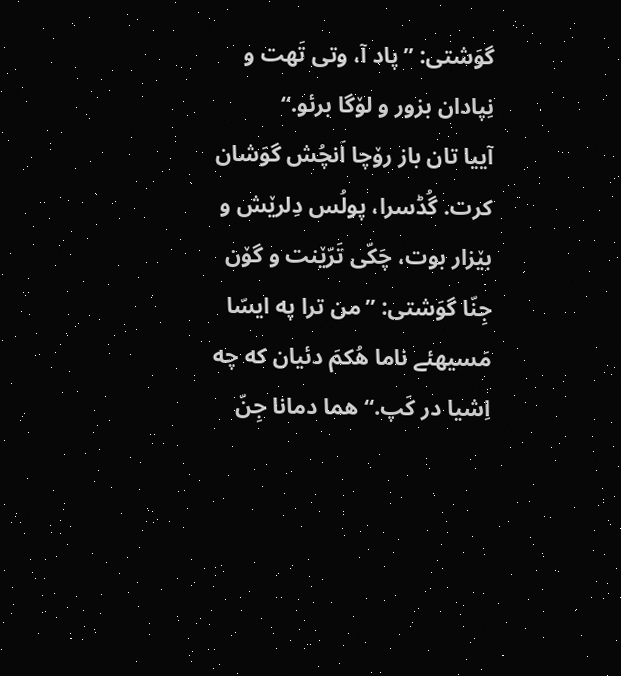گوَشتی: ”پاد آ، وتی تَهت و نِپادان بزور و لۆگا برئو.“
آییا تان باز رۆچا اَنچُش گوَشان کرت. گُڈسرا، پولُس دِلرێش و بێزار بوت، چَکّی تَرّێنت و گۆن جِنّا گوَشتی: ”من ترا په ایسّا مَسیهئے ناما هُکمَ دئیان که چه اِشیا در کَپ.“ هما دمانا جِنّ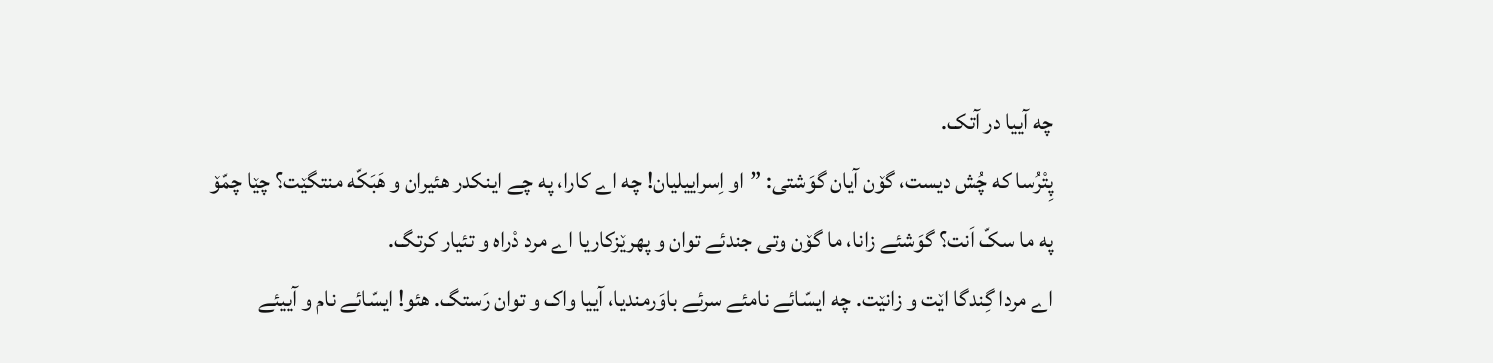چه آییا در آتک.
پِتْرُسا که چُش دیست، گۆن آیان گوَشتی: ”او اِسراییلیان! چه اے کارا، په چے اینکدر هئیران و هَبَکّه منتگێت؟ چێا چمّۆ په ما سکّ اَنت؟ گوَشئے زانا، ما گۆن وتی جندئے توان و پهرێزکاریا اے مرد دْراه و تئیار کرتگ.
اے مردا گِندگا اێت و زانێت. چه ایسّائے نامئے سرئے باوَرمندیا، آییا واک و توان رَستگ. هئو! ایسّائے نام و آییئے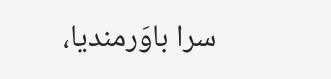سرا باوَرمندیا،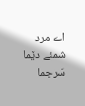اے مرد شمئے دێما سَرجما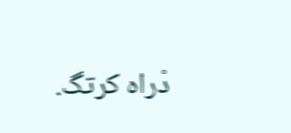دْراه کرتگ.